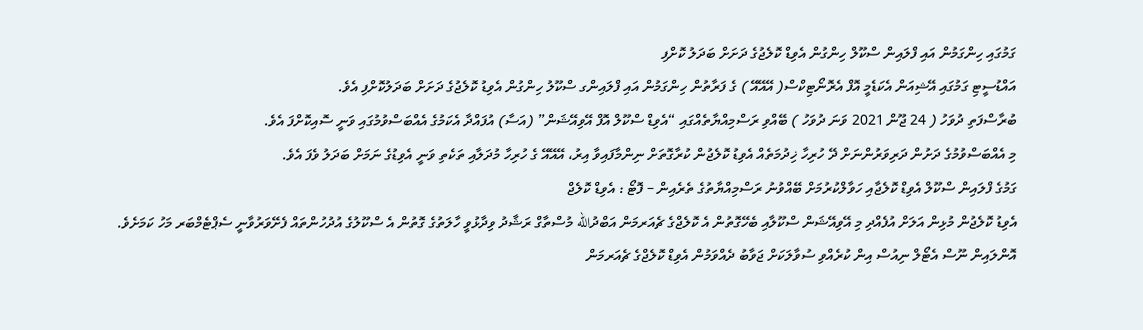ގަމުގައި ހިންގަމުން އައި ފްލައިން ސްކޫލް ހިންގުން އެވިޑް ކޮލެޖުގެ ދަށަށް ބަދަލު ކޮށްފި
އައްޑުސީޓި ގަމުގައި އޭޝިއަން އެކަޑެމީ އޮފް އެރޮނޯޓިކްސް( އޭއޭއޭ ) ގެ ފަރާތުން ހިންގަމުން އައި ފްލައިންގ ސްކޫލު ހިންގުން އެވިޑު ކޮލެޖުގެ ދަށަށް ބަދަލުކޮށްފި އެވެ.
ބުރާސްފަތި ދުވަހު ( 24 ޖޫން 2021 ވަނަ ދުވަހު ) ބޭއްވި ރަސްމިއްޔާތެއްގައި “އެވިޑް ސްކޫލް އޮފް އޭވިއޭޝަން” (އަސާ) އުފައްދާ އެކަމުގެ އެއްބަސްވުމުގައި ވަނީ ސޮއިކޮށްފަ އެވެ.
މި އެއްބަސްވުމުގެ ދަށުން ދަރިވަރުންނަށް ދޭ ހުރިހާ ޚިދުމަތެއް އެވިޑު ކޮލެޖުން ކުރާގޮތަށް ނިންމާފައިވާ އިރު، އޭއޭއޭ ގެ ހުރިހާ މުދަލާއި ތަކެތި ވަނީ އެވިޑުގެ ނަމަށް ބަދަލު ވެފަ އެވެ.
ގަމުގެ ފްލައިން ސްކޫލް އެވިޑް ކޮލެޖާއި ހަވާލްކުރުމަށް ބޭއްވުނު ރަސްމިއްޔާތުގެ ތެރެއިން – ފޮޓޯ : އެވިޑް ކޮލެޖް
އެވިޑު ކޮލެޖުން މުޅިން އަލަށް އުފެއްދި މި އޭވިއޭޝަން ސްކޫލާއި ބެހޭގޮތުން އެ ކޮލެޖްގެ ޗެއަރމަން އަބްދުالله މުސްތާގް ރަޝާދު ވިދާޅުވީ ހާލަތުގެ ގޮތުން އެ ސްކޫލުގެ އުދުހުންތައް ފެށޭވަރުވާނީ ސެޕްޓެމްބަރ މަހު ކަމަށެވެ.
އޮންލައިން ނޫސް އެޓޯލް ނިއުސް އިން ކުރެއްވި ސުވާލަކަށް ޖަވާބު ދެއްވަމުން އެވިޑް ކޮލެޖްގެ ޗެއަރމަން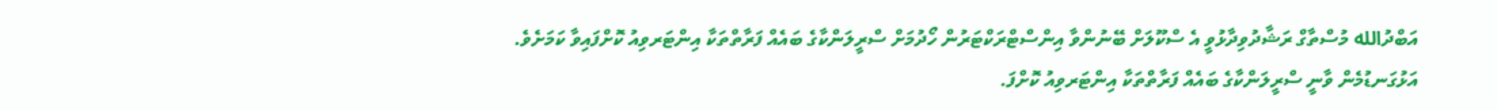އަބްދުالله މުސްތާގް ރަޝާދުވިދާޅުވީ އެ ސްކޫލަށް ބޭނުންވާ އިންސްޓްރަކްޓަރުން ހޯދުމަށް ސްރީލަންކާގެ ބައެއް ފަރާތްތަކާ އިންޓަރވިއު ކޮށްފައިވާ ކަމަށެވެ.
އަޅުގަނޑުމެން ވާނީ ސްރީލަންކާގެ ބައެއް ފަރާތްތަކާ އިންޓަރވިއު ކޮށްފަ.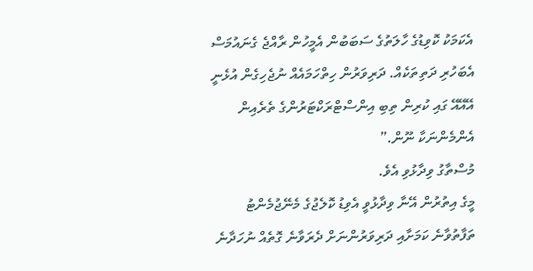އެކަމަކު ކޮވިޑުގެ ހާލަތުގެ ސަބަބުން އެމީހުން ރާއްޖެ ގެނައުމަސް އެބަހުރި ދަތިތަކެއް. ދަރިވަރުން ހިތްހަމައެއް ނުޖެހިގެން އުޅެނީ އޭއޭއޭ ގައި ކުރިން ތިބި އިންސްޓްރަކްޓަރުންގެ ތެރެއިން އެންމެންނަކާ ނޫން.”
މުސްތާގު ވިދާޅުވި އެވެ.
މީގެ އިތުރުން އޭނާ ވިދާޅުވީ އެވިޑު ކޮލެޖުގެ މެނޭޖުމެންޓު ތަފާތުވާނެ ކަމަށާއި ދަރިވަރުންނަށް ދެރަވާނެ ގޮތެއް ނުހަދާނެ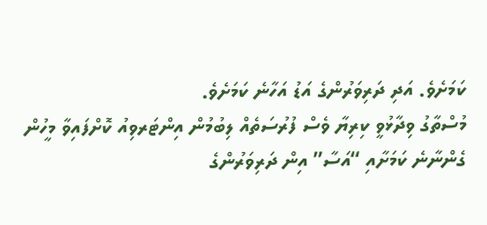ކަމަށެވެ. އަދި ދަރިވަރުންގެ އަޑު އަހާނެ ކަމަށެވެ.
މުސްތާގު ވިދާޅުވީ ކިރިޔާ ވެސް ފުރުސަތެއް ލިބުމުން އިންޓަރވިއު ކޮށްފައިވާ މީހުން ގެންނާނެ ކަމަށާއި “އަސާ” އިން ދަރިވަރުންގެ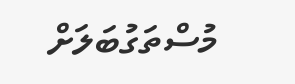މުސްތަގުބަލަށް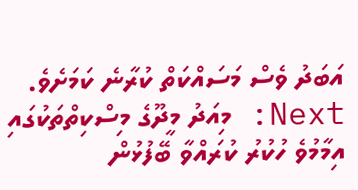އަބަދު ވެސް މަސައްކަތް ކުރާނެ ކަމަށެވެ.
Next: މިއަދު މީދޫގެ މިސްކިތްތަކުގައި އިމާމުވެ ހުކުރު ކުރައްވާ ބޭފުޅުން